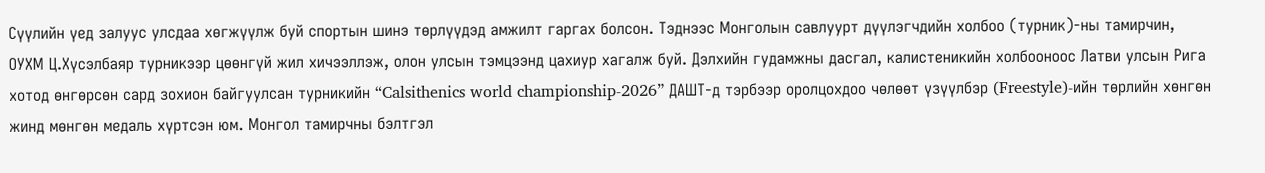Сүүлийн үед залуус улсдаа хөгжүүлж буй спортын шинэ төрлүүдэд амжилт гаргах болсон. Тэднээс Монголын савлуурт дүүлэгчдийн холбоо (турник)-ны тамирчин, OУХМ Ц.Хүсэлбаяр турникээр цөөнгүй жил хичээллэж, олон улсын тэмцээнд цахиур хагалж буй. Дэлхийн гудамжны дасгал, калистеникийн холбооноос Латви улсын Рига хотод өнгөрсөн сард зохион байгуулсан турникийн “Calsithenics world championship-2026” ДАШТ-д тэрбээр оролцохдоо чөлөөт үзүүлбэр (Freestyle)-ийн төрлийн хөнгөн жинд мөнгөн медаль хүртсэн юм. Монгол тамирчны бэлтгэл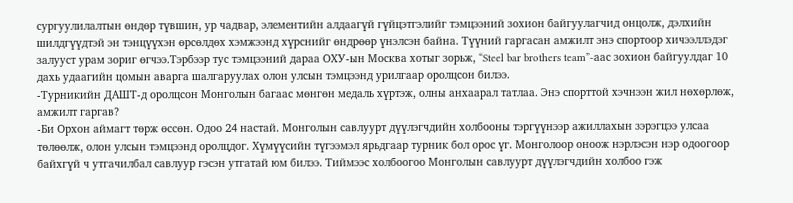сургуулилалтын өндөр түвшин, ур чадвар, элементийн алдаагүй гүйцэтгэлийг тэмцээний зохион байгуулагчид онцолж, дэлхийн шилдгүүдтэй эн тэнцүүхэн өрсөлдөх хэмжээнд хүрснийг өндрөөр үнэлсэн байна. Түүний гаргасан амжилт энэ спортоор хичээллэдэг залууст урам зориг өгчээ.Тэрбээр тус тэмцээний дараа ОХУ-ын Москва хотыг зорьж, “Steel bar brothers team”-аас зохион байгуулдаг 10 дахь удаагийн цомын аварга шалгаруулах олон улсын тэмцээнд урилгаар оролцсон билээ.
-Турникийн ДАШТ-д оролцсон Монголын багаас мөнгөн медаль хүртэж, олны анхаарал татлаа. Энэ спорттой хэчнээн жил нөхөрлөж, амжилт гаргав?
-Би Орхон аймагт төрж өссөн. Одоо 24 настай. Монголын савлуурт дүүлэгчдийн холбооны тэргүүнээр ажиллахын зэрэгцээ улсаа төлөөлж, олон улсын тэмцээнд оролцдог. Хүмүүсийн түгээмэл ярьдгаар турник бол орос үг. Монголоор оноож нэрлэсэн нэр одоогоор байхгүй ч утгачилбал савлуур гэсэн утгатай юм билээ. Тиймээс холбоогоо Монголын савлуурт дүүлэгчдийн холбоо гэж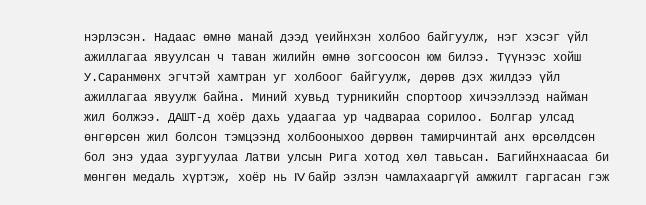нэрлэсэн. Надаас өмнө манай дээд үеийнхэн холбоо байгуулж, нэг хэсэг үйл ажиллагаа явуулсан ч таван жилийн өмнө зогсоосон юм билээ. Түүнээс хойш У.Саранмөнх эгчтэй хамтран уг холбоог байгуулж, дөрөв дэх жилдээ үйл ажиллагаа явуулж байна. Миний хувьд турникийн спортоор хичээллээд найман жил болжээ. ДАШТ-д хоёр дахь удаагаа ур чадвараа сорилоо. Болгар улсад өнгөрсөн жил болсон тэмцээнд холбооныхоо дөрвөн тамирчинтай анх өрсөлдсөн бол энэ удаа зургуулаа Латви улсын Рига хотод хөл тавьсан. Багийнхнаасаа би мөнгөн медаль хүртэж, хоёр нь IV байр эзлэн чамлахааргүй амжилт гаргасан гэж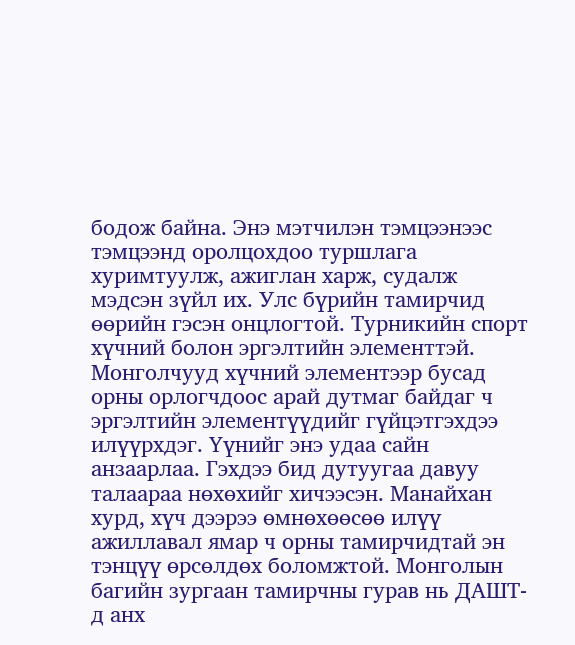бодож байна. Энэ мэтчилэн тэмцээнээс тэмцээнд оролцохдоо туршлага хуримтуулж, ажиглан харж, судалж мэдсэн зүйл их. Улс бүрийн тамирчид өөрийн гэсэн онцлогтой. Турникийн спорт хүчний болон эргэлтийн элементтэй. Монголчууд хүчний элементээр бусад орны орлогчдоос арай дутмаг байдаг ч эргэлтийн элементүүдийг гүйцэтгэхдээ илүүрхдэг. Үүнийг энэ удаа сайн анзаарлаа. Гэхдээ бид дутуугаа давуу талаараа нөхөхийг хичээсэн. Манайхан хурд, хүч дээрээ өмнөхөөсөө илүү ажиллавал ямар ч орны тамирчидтай эн тэнцүү өрсөлдөх боломжтой. Монголын багийн зургаан тамирчны гурав нь ДАШТ-д анх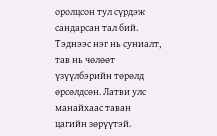оролцсон тул сүрдэж сандарсан тал бий. Тэднээс нэг нь суниалт, тав нь чөлөөт үзүүлбэрийн төрөлд өрсөлдсөн. Латви улс манайхаас таван цагийн зөрүүтэй.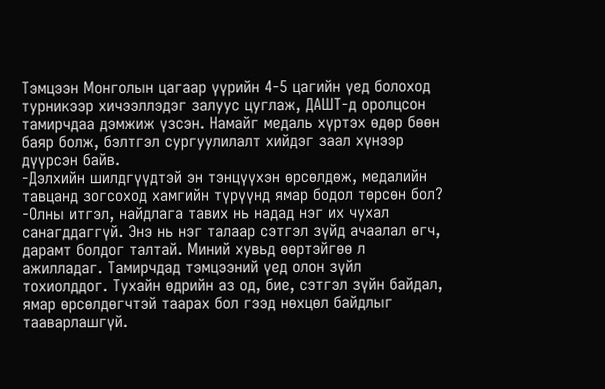Тэмцээн Монголын цагаар үүрийн 4-5 цагийн үед болоход турникээр хичээллэдэг залуус цуглаж, ДАШТ-д оролцсон тамирчдаа дэмжиж үзсэн. Намайг медаль хүртэх өдөр бөөн баяр болж, бэлтгэл сургуулилалт хийдэг заал хүнээр дүүрсэн байв.
-Дэлхийн шилдгүүдтэй эн тэнцүүхэн өрсөлдөж, медалийн тавцанд зогсоход хамгийн түрүүнд ямар бодол төрсөн бол?
-Олны итгэл, найдлага тавих нь надад нэг их чухал санагддаггүй. Энэ нь нэг талаар сэтгэл зүйд ачаалал өгч, дарамт болдог талтай. Миний хувьд өөртэйгөө л ажилладаг. Тамирчдад тэмцээний үед олон зүйл тохиолддог. Тухайн өдрийн аз од, бие, сэтгэл зүйн байдал, ямар өрсөлдөгчтэй таарах бол гээд нөхцөл байдлыг тааварлашгүй.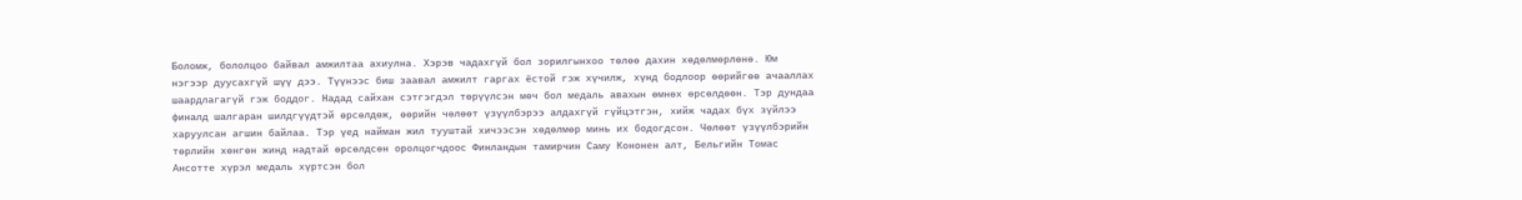Боломж, бололцоо байвал амжилтаа ахиулна. Хэрэв чадахгүй бол зорилгынхоо төлөө дахин хөдөлмөрлөнө. Юм нэгээр дуусахгүй шүү дээ. Түүнээс биш заавал амжилт гаргах ёстой гэж хүчилж, хүнд бодлоор өөрийгөө ачааллах шаардлагагүй гэж боддог. Надад сайхан сэтгэгдэл төрүүлсэн мөч бол медаль авахын өмнөх өрсөлдөөн. Тэр дундаа финалд шалгаран шилдгүүдтэй өрсөлдөж, өөрийн чөлөөт үзүүлбэрээ алдахгүй гүйцэтгэн, хийж чадах бүх зүйлээ харуулсан агшин байлаа. Тэр үед найман жил тууштай хичээсэн хөдөлмөр минь их бодогдсон. Чөлөөт үзүүлбэрийн төрлийн хөнгөн жинд надтай өрсөлдсөн оролцогчдоос Финландын тамирчин Саму Кононен алт, Бельгийн Томас Ансотте хүрэл медаль хүртсэн бол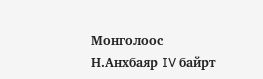Монголоос Н.Анхбаяр IV байрт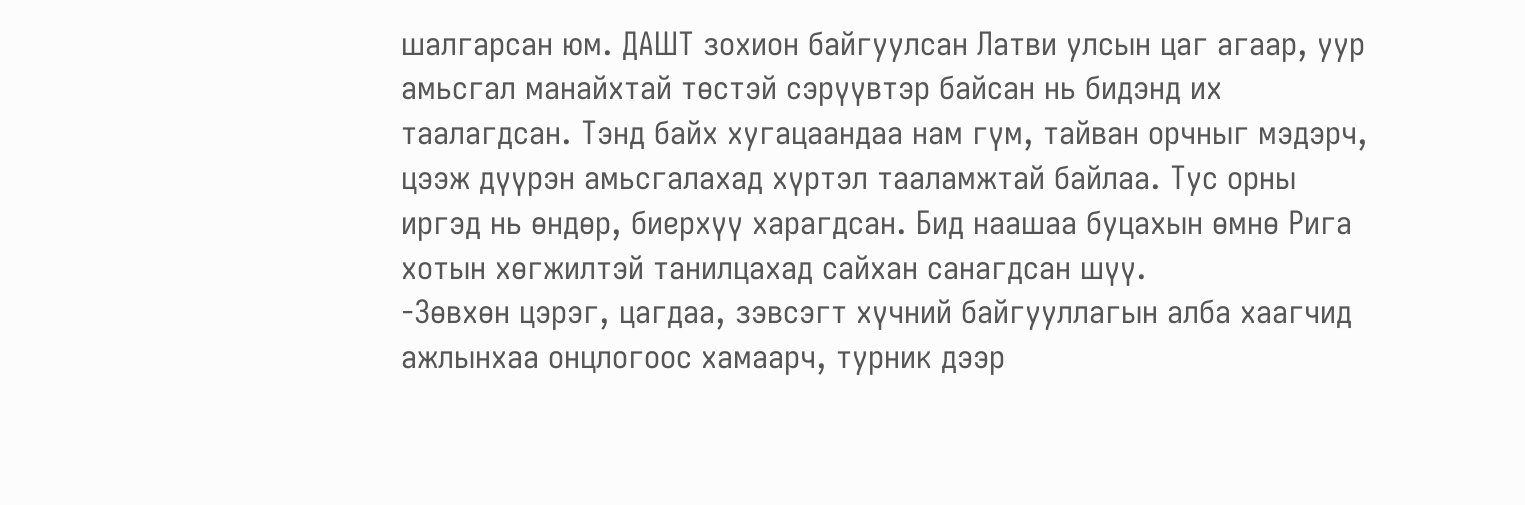шалгарсан юм. ДАШТ зохион байгуулсан Латви улсын цаг агаар, уур амьсгал манайхтай төстэй сэрүүвтэр байсан нь бидэнд их таалагдсан. Тэнд байх хугацаандаа нам гүм, тайван орчныг мэдэрч, цээж дүүрэн амьсгалахад хүртэл тааламжтай байлаа. Тус орны иргэд нь өндөр, биерхүү харагдсан. Бид наашаа буцахын өмнө Рига хотын хөгжилтэй танилцахад сайхан санагдсан шүү.
-Зөвхөн цэрэг, цагдаа, зэвсэгт хүчний байгууллагын алба хаагчид ажлынхаа онцлогоос хамаарч, турник дээр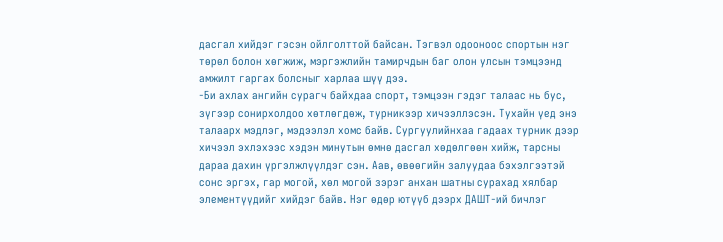дасгал хийдэг гэсэн ойлголттой байсан. Тэгвэл одооноос спортын нэг төрөл болон хөгжиж, мэргэжлийн тамирчдын баг олон улсын тэмцээнд амжилт гаргах болсныг харлаа шүү дээ.
-Би ахлах ангийн сурагч байхдаа спорт, тэмцээн гэдэг талаас нь бус, зүгээр сонирхолдоо хөтлөгдөж, турникээр хичээллэсэн. Тухайн үед энэ талаарх мэдлэг, мэдээлэл хомс байв. Сургуулийнхаа гадаах турник дээр хичээл эхлэхээс хэдэн минутын өмнө дасгал хөдөлгөөн хийж, тарсны дараа дахин үргэлжлүүлдэг сэн. Аав, өвөөгийн залуудаа бэхэлгээтэй сонс эргэх, гар могой, хөл могой зэрэг анхан шатны сурахад хялбар элементүүдийг хийдэг байв. Нэг өдөр ютүүб дээрх ДАШТ-ий бичлэг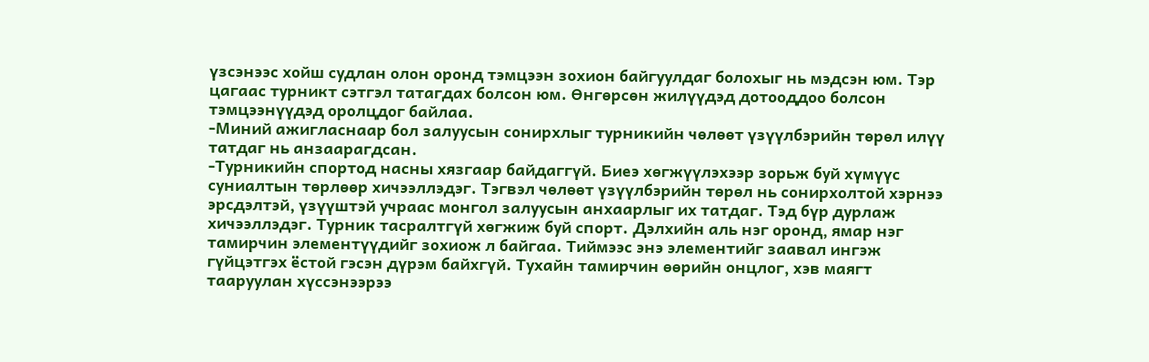үзсэнээс хойш судлан олон оронд тэмцээн зохион байгуулдаг болохыг нь мэдсэн юм. Тэр цагаас турникт сэтгэл татагдах болсон юм. Өнгөрсөн жилүүдэд дотооддоо болсон тэмцээнүүдэд оролцдог байлаа.
-Миний ажигласнаар бол залуусын сонирхлыг турникийн чөлөөт үзүүлбэрийн төрөл илүү татдаг нь анзаарагдсан.
-Турникийн спортод насны хязгаар байдаггүй. Биеэ хөгжүүлэхээр зорьж буй хүмүүс суниалтын төрлөөр хичээллэдэг. Тэгвэл чөлөөт үзүүлбэрийн төрөл нь сонирхолтой хэрнээ эрсдэлтэй, үзүүштэй учраас монгол залуусын анхаарлыг их татдаг. Тэд бүр дурлаж хичээллэдэг. Турник тасралтгүй хөгжиж буй спорт. Дэлхийн аль нэг оронд, ямар нэг тамирчин элементүүдийг зохиож л байгаа. Тиймээс энэ элементийг заавал ингэж гүйцэтгэх ёстой гэсэн дүрэм байхгүй. Тухайн тамирчин өөрийн онцлог, хэв маягт тааруулан хүссэнээрээ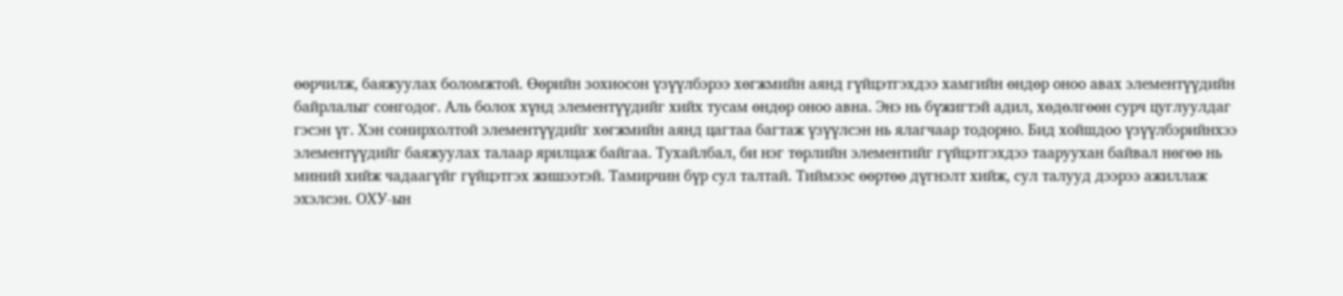өөрчилж, баяжуулах боломжтой. Өөрийн зохиосон үзүүлбэрээ хөгжмийн аянд гүйцэтгэхдээ хамгийн өндөр оноо авах элементүүдийн байрлалыг сонгодог. Аль болох хүнд элементүүдийг хийх тусам өндөр оноо авна. Энэ нь бүжигтэй адил, хөдөлгөөн сурч цуглуулдаг гэсэн үг. Хэн сонирхолтой элементүүдийг хөгжмийн аянд цагтаа багтаж үзүүлсэн нь ялагчаар тодорно. Бид хойшдоо үзүүлбэрийнхээ элементүүдийг баяжуулах талаар ярилцаж байгаа. Тухайлбал, би нэг төрлийн элементийг гүйцэтгэхдээ тааруухан байвал нөгөө нь миний хийж чадаагүйг гүйцэтгэх жишээтэй. Тамирчин бүр сул талтай. Тиймээс өөртөө дүгнэлт хийж, сул талууд дээрээ ажиллаж эхэлсэн. ОХУ-ын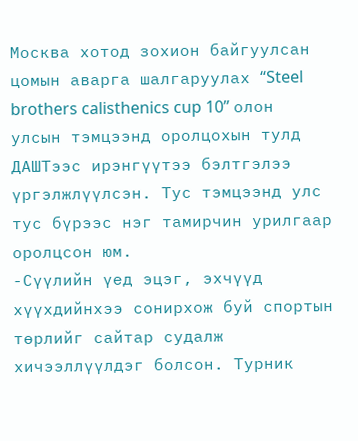Москва хотод зохион байгуулсан цомын аварга шалгаруулах “Steel brothers calisthenics cup 10” олон улсын тэмцээнд оролцохын тулд ДАШТээс ирэнгүүтээ бэлтгэлээ үргэлжлүүлсэн. Тус тэмцээнд улс тус бүрээс нэг тамирчин урилгаар оролцсон юм.
-Сүүлийн үед эцэг, эхчүүд хүүхдийнхээ сонирхож буй спортын төрлийг сайтар судалж хичээллүүлдэг болсон. Турник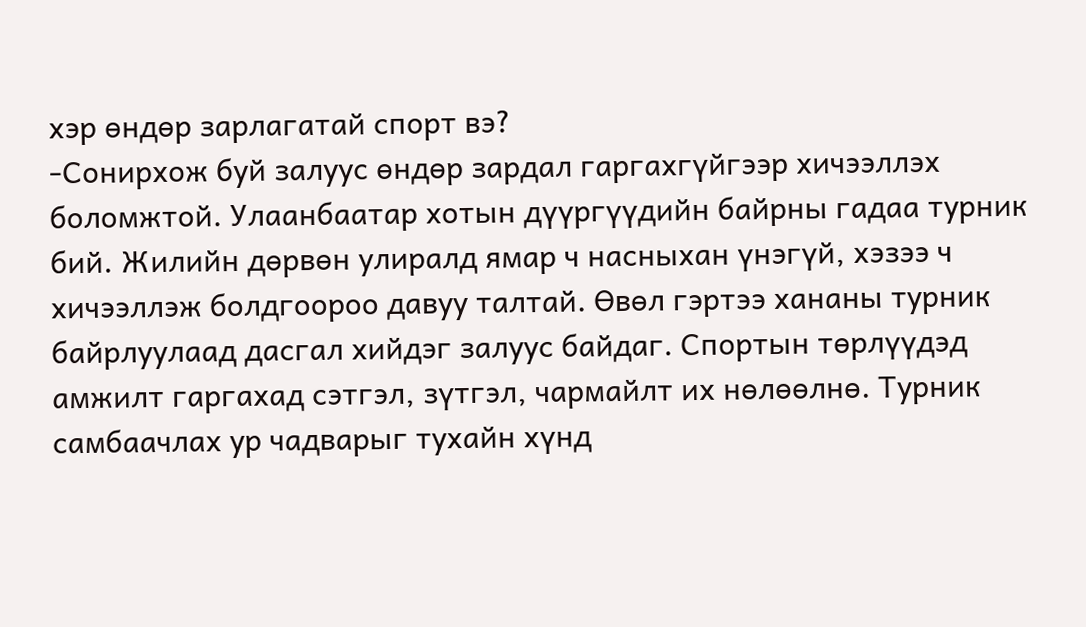хэр өндөр зарлагатай спорт вэ?
-Сонирхож буй залуус өндөр зардал гаргахгүйгээр хичээллэх боломжтой. Улаанбаатар хотын дүүргүүдийн байрны гадаа турник бий. Жилийн дөрвөн улиралд ямар ч насныхан үнэгүй, хэзээ ч хичээллэж болдгоороо давуу талтай. Өвөл гэртээ хананы турник байрлуулаад дасгал хийдэг залуус байдаг. Спортын төрлүүдэд амжилт гаргахад сэтгэл, зүтгэл, чармайлт их нөлөөлнө. Турник самбаачлах ур чадварыг тухайн хүнд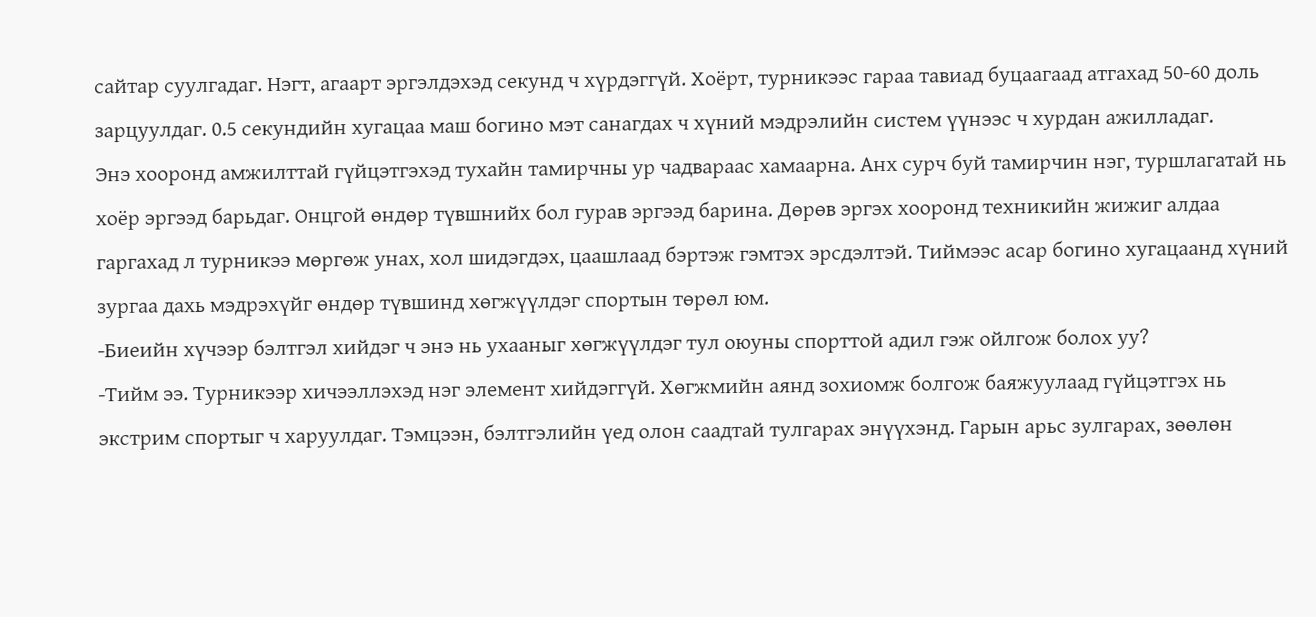сайтар суулгадаг. Нэгт, агаарт эргэлдэхэд секунд ч хүрдэггүй. Хоёрт, турникээс гараа тавиад буцаагаад атгахад 50-60 доль зарцуулдаг. 0.5 секундийн хугацаа маш богино мэт санагдах ч хүний мэдрэлийн систем үүнээс ч хурдан ажилладаг.
Энэ хооронд амжилттай гүйцэтгэхэд тухайн тамирчны ур чадвараас хамаарна. Анх сурч буй тамирчин нэг, туршлагатай нь хоёр эргээд барьдаг. Онцгой өндөр түвшнийх бол гурав эргээд барина. Дөрөв эргэх хооронд техникийн жижиг алдаа гаргахад л турникээ мөргөж унах, хол шидэгдэх, цаашлаад бэртэж гэмтэх эрсдэлтэй. Тиймээс асар богино хугацаанд хүний зургаа дахь мэдрэхүйг өндөр түвшинд хөгжүүлдэг спортын төрөл юм.
-Биеийн хүчээр бэлтгэл хийдэг ч энэ нь ухааныг хөгжүүлдэг тул оюуны спорттой адил гэж ойлгож болох уу?
-Тийм ээ. Турникээр хичээллэхэд нэг элемент хийдэггүй. Хөгжмийн аянд зохиомж болгож баяжуулаад гүйцэтгэх нь экстрим спортыг ч харуулдаг. Тэмцээн, бэлтгэлийн үед олон саадтай тулгарах энүүхэнд. Гарын арьс зулгарах, зөөлөн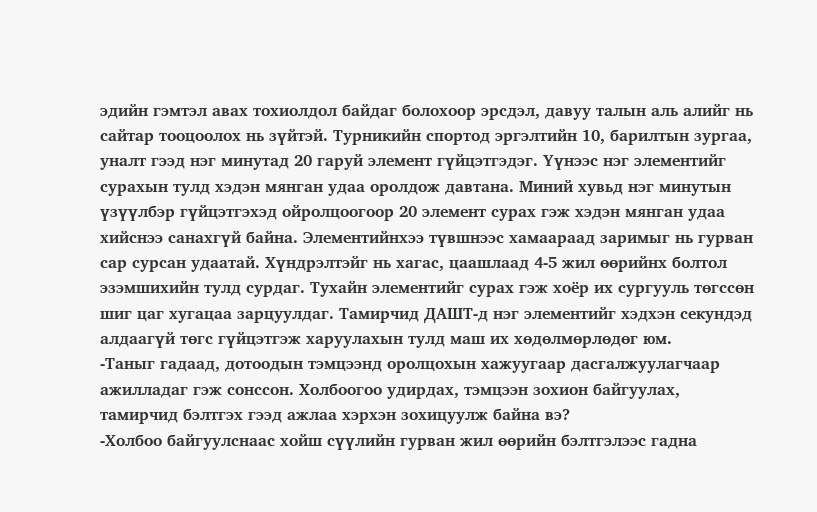эдийн гэмтэл авах тохиолдол байдаг болохоор эрсдэл, давуу талын аль алийг нь сайтар тооцоолох нь зүйтэй. Турникийн спортод эргэлтийн 10, барилтын зургаа, уналт гээд нэг минутад 20 гаруй элемент гүйцэтгэдэг. Үүнээс нэг элементийг сурахын тулд хэдэн мянган удаа оролдож давтана. Миний хувьд нэг минутын үзүүлбэр гүйцэтгэхэд ойролцоогоор 20 элемент сурах гэж хэдэн мянган удаа хийснээ санахгүй байна. Элементийнхээ түвшнээс хамаараад заримыг нь гурван сар сурсан удаатай. Хүндрэлтэйг нь хагас, цаашлаад 4-5 жил өөрийнх болтол эзэмшихийн тулд сурдаг. Тухайн элементийг сурах гэж хоёр их сургууль төгссөн шиг цаг хугацаа зарцуулдаг. Тамирчид ДАШТ-д нэг элементийг хэдхэн секундэд алдаагүй төгс гүйцэтгэж харуулахын тулд маш их хөдөлмөрлөдөг юм.
-Таныг гадаад, дотоодын тэмцээнд оролцохын хажуугаар дасгалжуулагчаар ажилладаг гэж сонссон. Холбоогоо удирдах, тэмцээн зохион байгуулах, тамирчид бэлтгэх гээд ажлаа хэрхэн зохицуулж байна вэ?
-Холбоо байгуулснаас хойш сүүлийн гурван жил өөрийн бэлтгэлээс гадна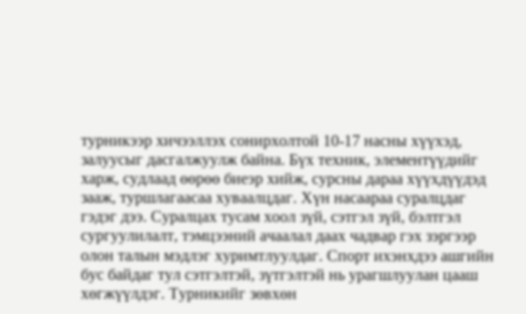турникээр хичээллэх сонирхолтой 10-17 насны хүүхэд, залуусыг дасгалжуулж байна. Бүх техник, элементүүдийг харж, судлаад өөрөө биеэр хийж, сурсны дараа хүүхдүүдэд зааж, туршлагаасаа хуваалцдаг. Хүн насаараа суралцдаг гэдэг дээ. Суралцах тусам хоол зүй, сэтгэл зүй, бэлтгэл сургуулилалт, тэмцээний ачаалал даах чадвар гэх зэргээр олон талын мэдлэг хуримтлуулдаг. Спорт ихэнхдээ ашгийн бус байдаг тул сэтгэлтэй, зүтгэлтэй нь урагшлуулан цааш хөгжүүлдэг. Турникийг зөвхөн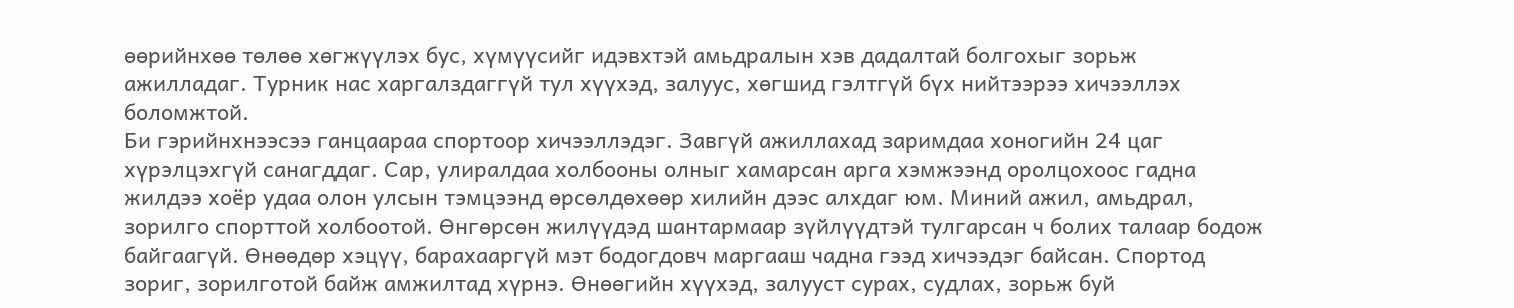өөрийнхөө төлөө хөгжүүлэх бус, хүмүүсийг идэвхтэй амьдралын хэв дадалтай болгохыг зорьж ажилладаг. Турник нас харгалздаггүй тул хүүхэд, залуус, хөгшид гэлтгүй бүх нийтээрээ хичээллэх боломжтой.
Би гэрийнхнээсээ ганцаараа спортоор хичээллэдэг. Завгүй ажиллахад заримдаа хоногийн 24 цаг хүрэлцэхгүй санагддаг. Сар, улиралдаа холбооны олныг хамарсан арга хэмжээнд оролцохоос гадна жилдээ хоёр удаа олон улсын тэмцээнд өрсөлдөхөөр хилийн дээс алхдаг юм. Миний ажил, амьдрал, зорилго спорттой холбоотой. Өнгөрсөн жилүүдэд шантармаар зүйлүүдтэй тулгарсан ч болих талаар бодож байгаагүй. Өнөөдөр хэцүү, барахааргүй мэт бодогдовч маргааш чадна гээд хичээдэг байсан. Спортод зориг, зорилготой байж амжилтад хүрнэ. Өнөөгийн хүүхэд, залууст сурах, судлах, зорьж буй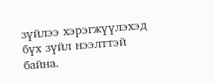зүйлээ хэрэгжүүлэхэд бүх зүйл нээлттэй байна.